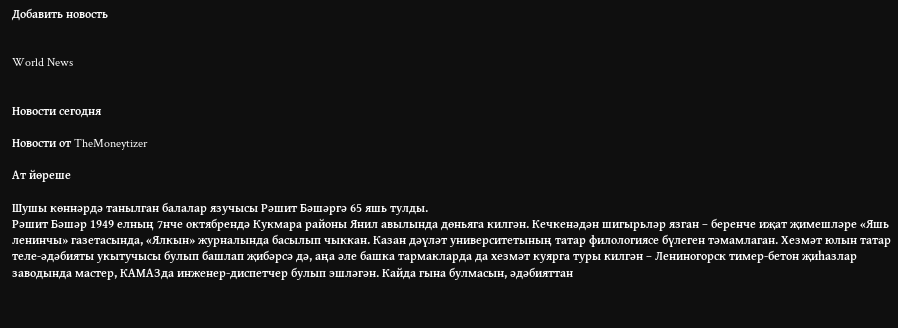Добавить новость


World News


Новости сегодня

Новости от TheMoneytizer

Ат йөреше

Шушы көннәрдә танылган балалар язучысы Рәшит Бәшәргә 65 яшь тулды.
Рәшит Бәшәр 1949 елның 7нче октябрендә Кукмара районы Янил авылында дөньяга килгән. Кечкенәдән шигырьләр язган – беренче иҗат җимешләре «Яшь ленинчы» газетасында, «Ялкын» журналында басылып чыккан. Казан дәүләт университетының татар филологиясе бүлеген тәмамлаган. Хезмәт юлын татар теле-әдәбияты укытучысы булып башлап җибәрсә дә, аңа әле башка тармакларда да хезмәт куярга туры килгән – Лениногорск тимер-бетон җиһазлар заводында мастер, КАМАЗда инженер-диспетчер булып эшләгән. Кайда гына булмасын, әдәбияттан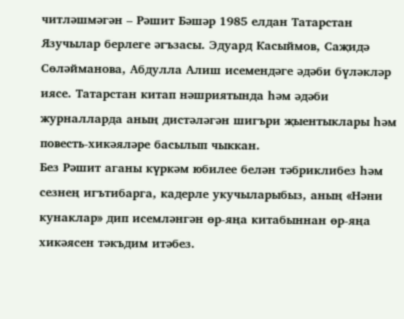читләшмәгән – Рәшит Бәшәр 1985 елдан Татарстан Язучылар берлеге әгъзасы. Эдуард Касыймов, Саҗидә Сөләйманова, Абдулла Алиш исемендәге әдәби бүләкләр иясе. Татарстан китап нәшриятында һәм әдәби журналларда аның дистәләгән шигъри җыентыклары һәм повесть-хикәяләре басылып чыккан.
Без Рәшит аганы күркәм юбилее белән тәбриклибез һәм сезнең игътибарга, кадерле укучыларыбыз, аның «Нәни кунаклар» дип исемләнгән өр-яңа китабыннан өр-яңа хикәясен тәкъдим итәбез.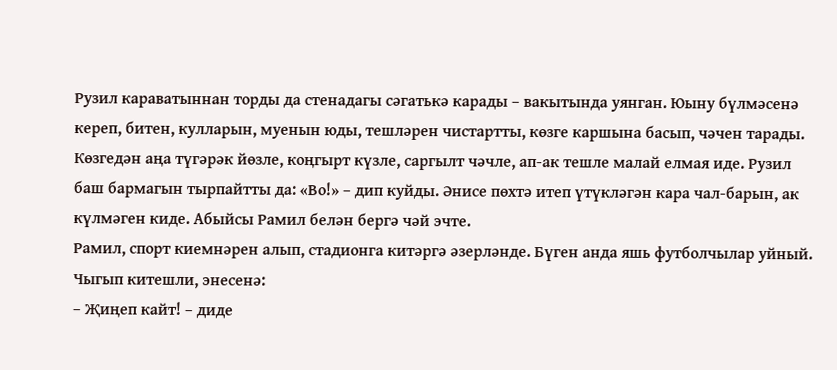Рузил караватыннан торды да стенадагы сәгатькә карады – вакытында уянган. Юыну бүлмәсенә кереп, битен, кулларын, муенын юды, тешләрен чистартты, көзге каршына басып, чәчен тарады. Көзгедән аңа түгәрәк йөзле, коңгырт күзле, саргылт чәчле, ап-ак тешле малай елмая иде. Рузил баш бармагын тырпайтты да: «Во!» – дип куйды. Әнисе пөхтә итеп үтүкләгән кара чал-барын, ак күлмәген киде. Абыйсы Рамил белән бергә чәй эчте.
Рамил, спорт киемнәрен алып, стадионга китәргә әзерләнде. Бүген анда яшь футболчылар уйный. Чыгып китешли, энесенә:
– Җиңеп кайт! – диде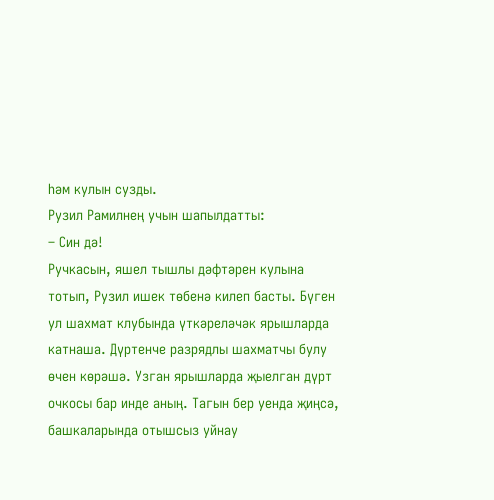һәм кулын сузды.
Рузил Рамилнең учын шапылдатты:
– Син дә!
Ручкасын, яшел тышлы дәфтәрен кулына тотып, Рузил ишек төбенә килеп басты. Бүген ул шахмат клубында үткәреләчәк ярышларда катнаша. Дүртенче разрядлы шахматчы булу өчен көрәшә. Узган ярышларда җыелган дүрт очкосы бар инде аның. Тагын бер уенда җиңсә, башкаларында отышсыз уйнау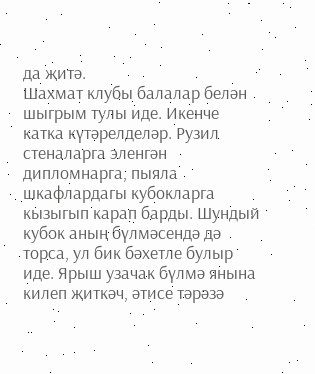да җитә.
Шахмат клубы балалар белән шыгрым тулы иде. Икенче катка күтәрелделәр. Рузил стеналарга эленгән дипломнарга, пыяла шкафлардагы кубокларга кызыгып карап барды. Шундый кубок аның бүлмәсендә дә торса, ул бик бәхетле булыр иде. Ярыш узачак бүлмә янына килеп җиткәч, әтисе тәрәзә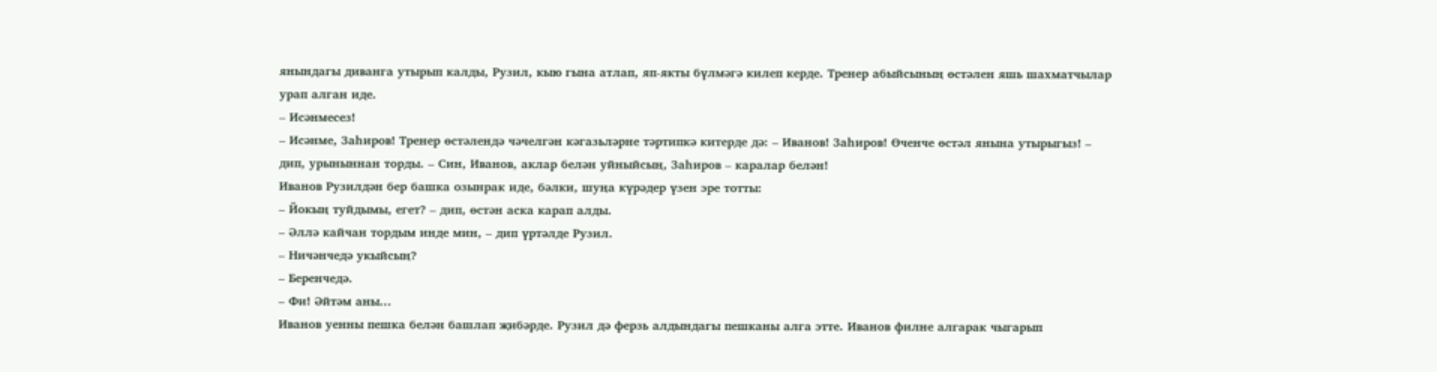янындагы диванга утырып калды, Рузил, кыю гына атлап, яп-якты бүлмәгә килеп керде. Тренер абыйсының өстәлен яшь шахматчылар урап алган иде.
– Исәнмесез!
– Исәнме, Заһиров! Тренер өстәлендә чәчелгән кәгазьләрне тәртипкә китерде дә: – Иванов! Заһиров! Өченче өстәл янына утырыгыз! – дип, урыныннан торды. – Син, Иванов, аклар белән уйныйсың, Заһиров – каралар белән!
Иванов Рузилдән бер башка озынрак иде, бәлки, шуңа күрәдер үзен эре тотты:
– Йокың туйдымы, егет? – дип, өстән аска карап алды.
– Әллә кайчан тордым инде мин, – дип үртәлде Рузил.
– Ничәнчедә укыйсың?
– Беренчедә.
– Фи! Әйтәм аны...
Иванов уенны пешка белән башлап җибәрде. Рузил дә ферзь алдындагы пешканы алга этте. Иванов филне алгарак чыгарып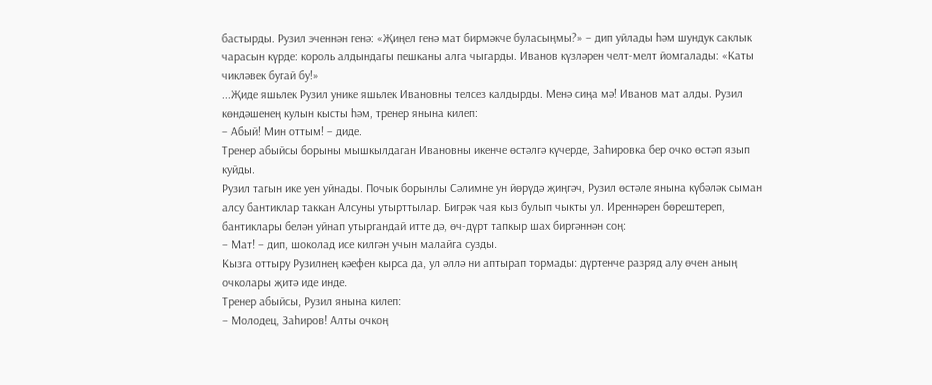бастырды. Рузил эченнән генә: «Җиңел генә мат бирмәкче буласыңмы?» – дип уйлады һәм шундук саклык чарасын күрде: король алдындагы пешканы алга чыгарды. Иванов күзләрен челт-мелт йомгалады: «Каты чикләвек бугай бу!»
...Җиде яшьлек Рузил унике яшьлек Ивановны телсез калдырды. Менә сиңа мә! Иванов мат алды. Рузил көндәшенең кулын кысты һәм, тренер янына килеп:
– Абый! Мин оттым! – диде.
Тренер абыйсы борыны мышкылдаган Ивановны икенче өстәлгә күчерде, Заһировка бер очко өстәп язып куйды.
Рузил тагын ике уен уйнады. Почык борынлы Сәлимне ун йөрүдә җиңгәч, Рузил өстәле янына күбәләк сыман алсу бантиклар таккан Алсуны утырттылар. Бигрәк чая кыз булып чыкты ул. Иреннәрен бөрештереп, бантиклары белән уйнап утыргандай итте дә, өч-дүрт тапкыр шах биргәннән соң:
– Мат! – дип, шоколад исе килгән учын малайга сузды.
Кызга оттыру Рузилнең кәефен кырса да, ул әллә ни аптырап тормады: дүртенче разряд алу өчен аның очколары җитә иде инде.
Тренер абыйсы, Рузил янына килеп:
– Молодец, Заһиров! Алты очкоң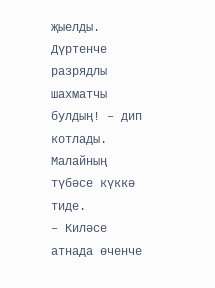җыелды. Дүртенче разрядлы шахматчы булдың! – дип котлады.
Малайның түбәсе күккә тиде.
– Киләсе атнада өченче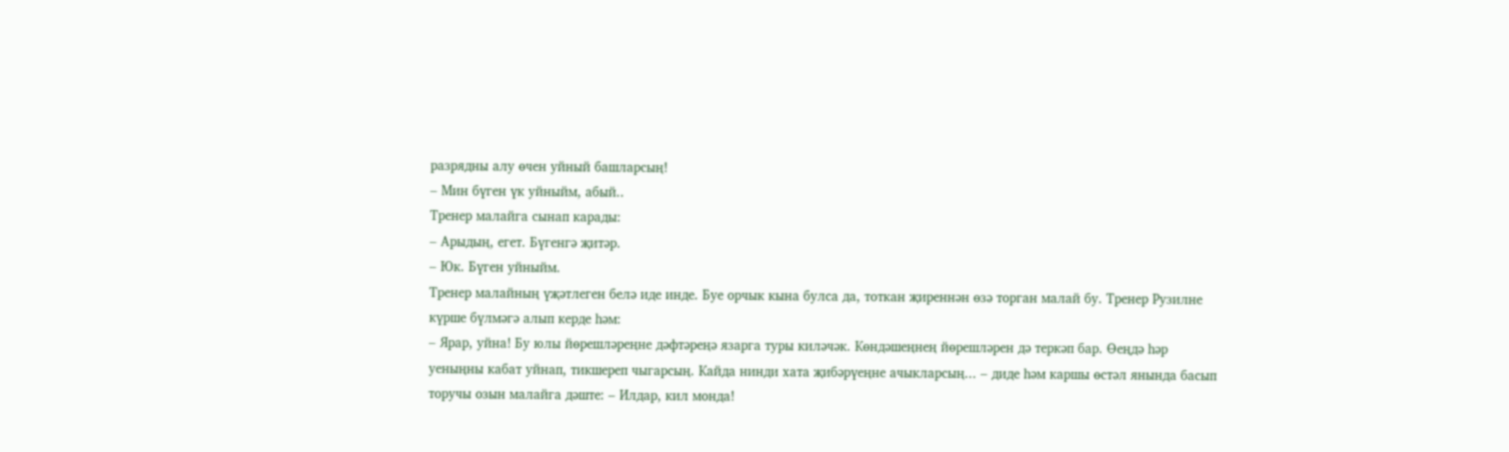разрядны алу өчен уйный башларсың!
– Мин бүген үк уйныйм, абый..
Тренер малайга сынап карады:
– Арыдың, егет. Бүгенгә җитәр.
– Юк. Бүген уйныйм.
Тренер малайның үҗәтлеген белә иде инде. Буе орчык кына булса да, тоткан җиреннән өзә торган малай бу. Тренер Рузилне күрше бүлмәгә алып керде һәм:
– Ярар, уйна! Бу юлы йөрешләреңне дәфтәреңә язарга туры киләчәк. Көндәшеңнең йөрешләрен дә теркәп бар. Өеңдә һәр уеныңны кабат уйнап, тикшереп чыгарсың. Кайда нинди хата җибәрүеңне ачыкларсың... – диде һәм каршы өстәл янында басып торучы озын малайга дәште: – Илдар, кил монда!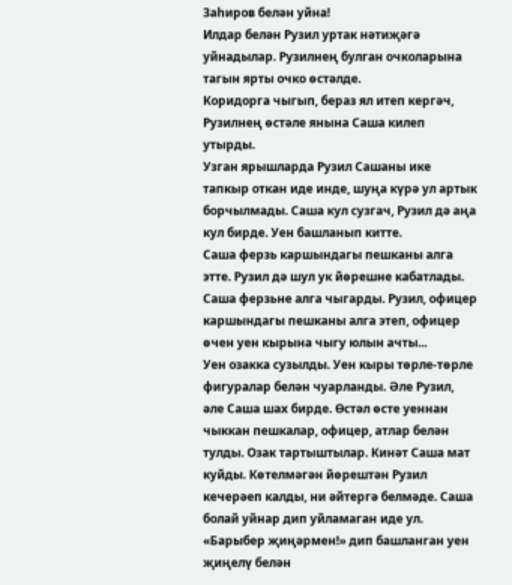Заһиров белән уйна!
Илдар белән Рузил уртак нәтиҗәгә уйнадылар. Рузилнең булган очколарына тагын ярты очко өстәлде.
Коридорга чыгып, бераз ял итеп кергәч, Рузилнең өстәле янына Саша килеп утырды.
Узган ярышларда Рузил Сашаны ике тапкыр откан иде инде, шуңа күрә ул артык борчылмады. Саша кул сузгач, Рузил дә аңа кул бирде. Уен башланып китте.
Саша ферзь каршындагы пешканы алга этте. Рузил дә шул ук йөрешне кабатлады. Саша ферзьне алга чыгарды. Рузил, офицер каршындагы пешканы алга этеп, офицер өчен уен кырына чыгу юлын ачты...
Уен озакка сузылды. Уен кыры төрле-төрле фигуралар белән чуарланды. Әле Рузил, әле Саша шах бирде. Өстәл өсте уеннан чыккан пешкалар, офицер, атлар белән тулды. Озак тартыштылар. Кинәт Саша мат куйды. Көтелмәгән йөрештән Рузил кечерәеп калды, ни әйтергә белмәде. Саша болай уйнар дип уйламаган иде ул. «Барыбер җиңәрмен!» дип башланган уен җиңелү белән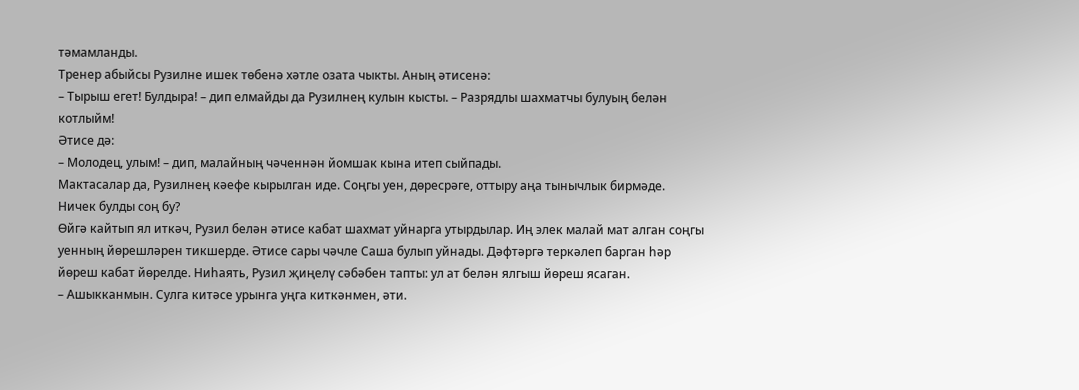тәмамланды.
Тренер абыйсы Рузилне ишек төбенә хәтле озата чыкты. Аның әтисенә:
– Тырыш егет! Булдыра! – дип елмайды да Рузилнең кулын кысты. – Разрядлы шахматчы булуың белән котлыйм!
Әтисе дә:
– Молодец, улым! – дип, малайның чәченнән йомшак кына итеп сыйпады.
Мактасалар да, Рузилнең кәефе кырылган иде. Соңгы уен, дөресрәге, оттыру аңа тынычлык бирмәде. Ничек булды соң бу?
Өйгә кайтып ял иткәч, Рузил белән әтисе кабат шахмат уйнарга утырдылар. Иң элек малай мат алган соңгы уенның йөрешләрен тикшерде. Әтисе сары чәчле Саша булып уйнады. Дәфтәргә теркәлеп барган һәр йөреш кабат йөрелде. Ниһаять, Рузил җиңелү сәбәбен тапты: ул ат белән ялгыш йөреш ясаган.
– Ашыкканмын. Сулга китәсе урынга уңга киткәнмен, әти.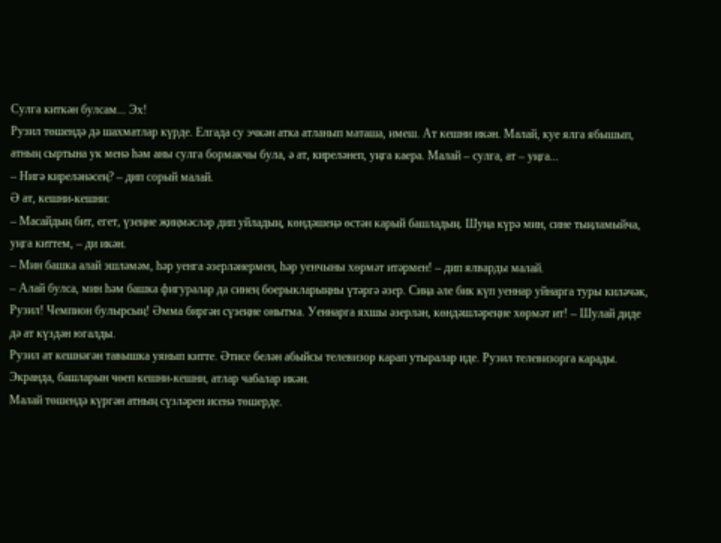Сулга киткән булсам... Эх!
Рузил төшендә дә шахматлар күрде. Елгада су эчкән атка атланып маташа, имеш. Ат кешни икән. Малай, куе ялга ябышып, атның сыртына ук менә һәм аны сулга бормакчы була, ә ат, киреләнеп, уңга каера. Малай – сулга, ат – уңга...
– Нигә киреләнәсең? – дип сорый малай.
Ә ат, кешни-кешни:
– Масайдың бит, егет, үзеңне җиңмәсләр дип уйладың, көндәшеңә өстән карый башладың. Шуңа күрә мин, сине тыңламыйча, уңга киттем, – ди икән.
– Мин башка алай эшләмәм, һәр уенга әзерләнермен, һәр уенчыны хөрмәт итәрмен! – дип ялварды малай.
– Алай булса, мин һәм башка фигуралар да синең боерыкларыңны үтәргә әзер. Сиңа әле бик күп уеннар уйнарга туры киләчәк, Рузил! Чемпион булырсың! Әмма биргән сүзеңне онытма. Уеннарга яхшы әзерлән, көндәшләреңне хөрмәт ит! – Шулай диде дә ат күздән югалды.
Рузил ат кешнәгән тавышка уянып китте. Әтисе белән абыйсы телевизор карап утыралар иде. Рузил телевизорга карады. Экранда, башларын чөеп кешни-кешни, атлар чабалар икән.
Малай төшендә күргән атның сүзләрен исенә төшерде.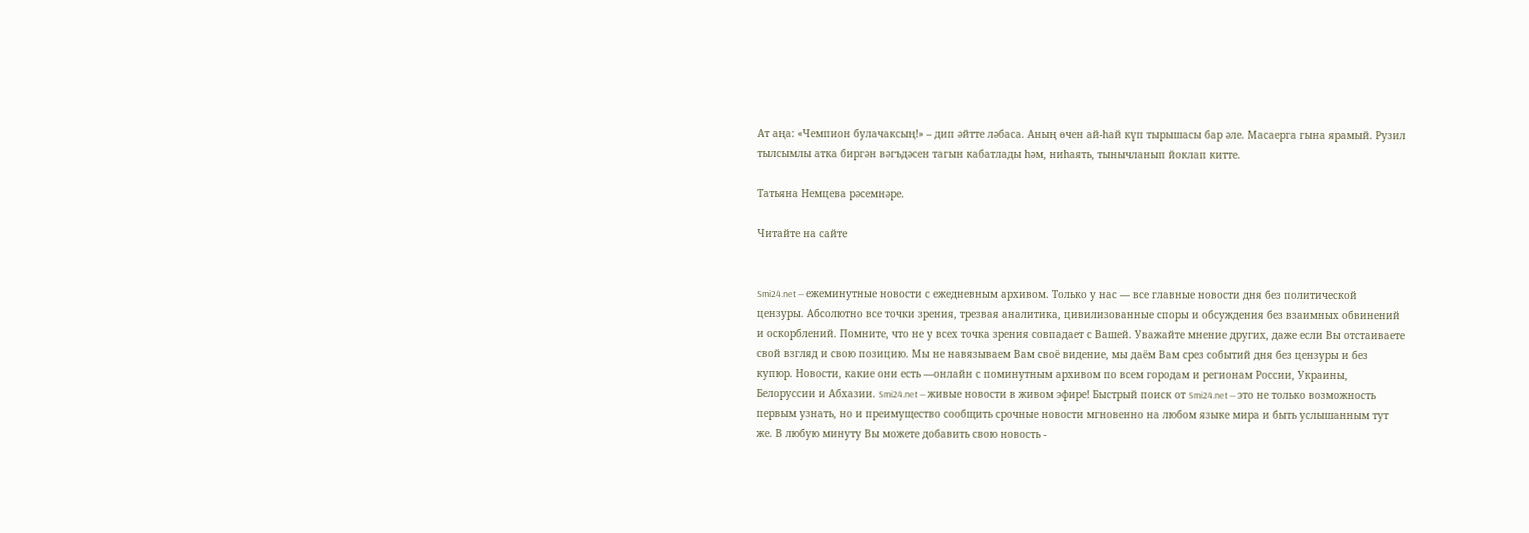Ат аңа: «Чемпион булачаксың!» – дип әйтте ләбаса. Аның өчен ай-һай күп тырышасы бар әле. Масаерга гына ярамый. Рузил тылсымлы атка биргән вәгъдәсен тагын кабатлады һәм, ниһаять, тынычланып йоклап китте.

Татьяна Немцева рәсемнәре.

Читайте на сайте


Smi24.net — ежеминутные новости с ежедневным архивом. Только у нас — все главные новости дня без политической цензуры. Абсолютно все точки зрения, трезвая аналитика, цивилизованные споры и обсуждения без взаимных обвинений и оскорблений. Помните, что не у всех точка зрения совпадает с Вашей. Уважайте мнение других, даже если Вы отстаиваете свой взгляд и свою позицию. Мы не навязываем Вам своё видение, мы даём Вам срез событий дня без цензуры и без купюр. Новости, какие они есть —онлайн с поминутным архивом по всем городам и регионам России, Украины, Белоруссии и Абхазии. Smi24.net — живые новости в живом эфире! Быстрый поиск от Smi24.net — это не только возможность первым узнать, но и преимущество сообщить срочные новости мгновенно на любом языке мира и быть услышанным тут же. В любую минуту Вы можете добавить свою новость -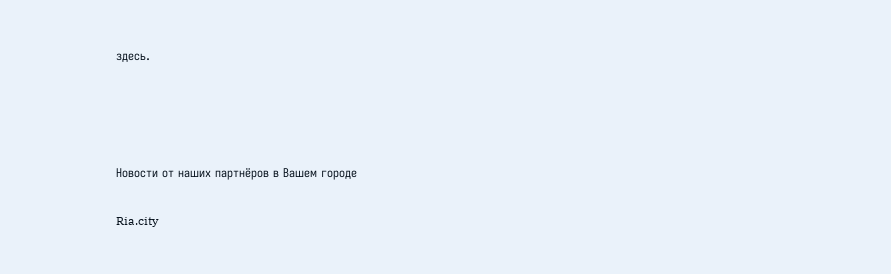здесь.




Новости от наших партнёров в Вашем городе

Ria.city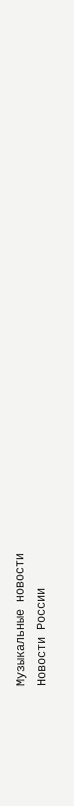Музыкальные новости
Новости России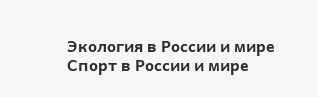Экология в России и мире
Спорт в России и мире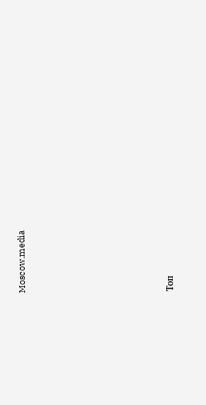Moscow.media










Топ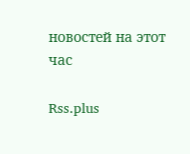новостей на этот час

Rss.plus